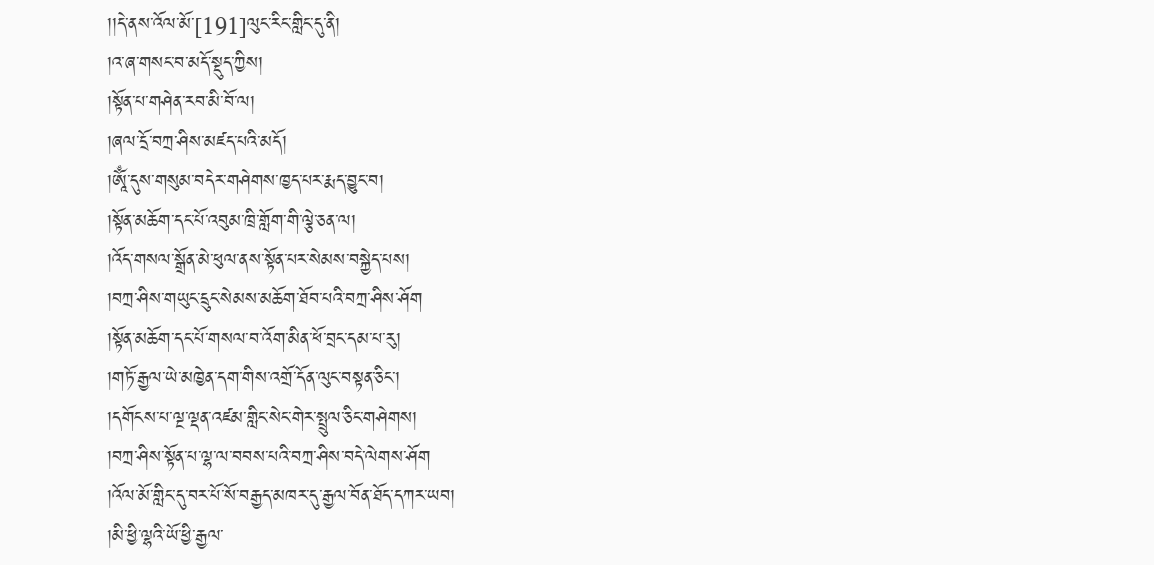།།དེ་ནས་འོལ་མོ་[191]ལུང་རིང་གླིང་དུ་ནི།
།འ་ཞ་གསང་བ་མདོ་སྡུད་ཀྱིས།
།སྟོན་པ་གཤེན་རབ་མི་བོ་ལ།
།ཞལ་དྲོ་བཀྲ་ཤིས་མཛད་པའི་མདོ།
།ཨཱོྃ་དུས་གསུམ་བདེར་གཤེགས་ཁྱད་པར་རྨད་བྱུང་བ།
།སྟོན་མཆོག་དང་པོ་འབུམ་ཁྲི་གློག་གི་ལྕེ་ཅན་ལ།
།འོད་གསལ་སྒྲོན་མེ་ཕུལ་ནས་སྟོན་པར་སེམས་བསྐྱེད་པས།
།བཀྲ་ཤིས་གཡུང་དྲུང་སེམས་མཆོག་ཐོབ་པའི་བཀྲ་ཤིས་ཤོག
།སྟོན་མཆོག་དང་པོ་གསལ་བ་འོག་མིན་ཕོ་བྲང་དམ་པ་རུ།
།གཏོ་རྒྱལ་ཡེ་མཁྱེན་དག་གིས་འགྲོ་དོན་ལུང་བསྟན་ཅིང་།
།དགོངས་པ་ལྔ་ལྡན་འཛམ་གླིང་སེང་གེར་སྤྲུལ་ཅིང་གཤེགས།
།བཀྲ་ཤིས་སྟོན་པ་ལྷ་ལ་བབས་པའི་བཀྲ་ཤིས་བདེ་ལེགས་ཤོག
།འོལ་མོ་གླིང་དུ་བར་པོ་སོ་བརྒྱད་མཁར་དུ་རྒྱལ་བོན་ཐོད་དཀར་ཡབ།
།མི་ཕྱི་ལྷའི་ཡོ་ཕྱི་རྒྱལ་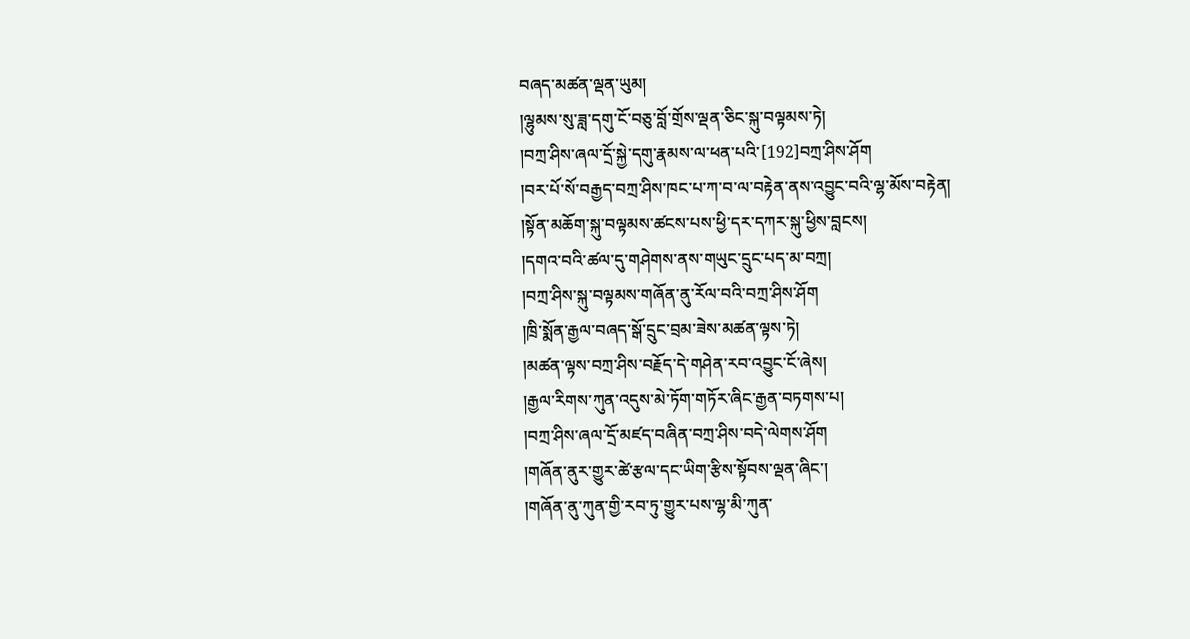བཞད་མཚན་ལྡན་ཡུམ།
།ལྷུམས་སུ་ཟླ་དགུ་ངོ་བཅུ་བློ་གྲོས་ལྡན་ཅིང་སྐུ་བལྟམས་ཏེ།
།བཀྲ་ཤིས་ཞལ་དྲོ་སྐྱེ་དགུ་རྣམས་ལ་ཕན་པའི་[192]བཀྲ་ཤིས་ཤོག
།བར་པོ་སོ་བརྒྱད་བཀྲ་ཤིས་ཁང་པ་ཀ་བ་ལ་བརྟེན་ནས་འབྱུང་བའི་ལྷ་མོས་བརྟེན།
།སྟོན་མཆོག་སྐུ་བལྟམས་ཚངས་པས་ཕྱི་དར་དཀར་སྐུ་ཕྱིས་བླངས།
།དགའ་བའི་ཚལ་དུ་གཤེགས་ནས་གཡུང་དྲུང་པད་མ་བཀྲ།
།བཀྲ་ཤིས་སྐུ་བལྟམས་གཞོན་ནུ་རོལ་བའི་བཀྲ་ཤིས་ཤོག
།ཁྲི་སྨོན་རྒྱལ་བཞད་སྒོ་དྲུང་བྲམ་ཟེས་མཚན་ལྟས་ཏེ།
།མཚན་ལྟས་བཀྲ་ཤིས་བརྗོད་དེ་གཤེན་རབ་འབྱུང་ངོ་ཞེས།
།རྒྱལ་རིགས་ཀུན་འདུས་མེ་ཏོག་གཏོར་ཞིང་རྒྱན་བཏགས་པ།
།བཀྲ་ཤིས་ཞལ་དྲོ་མཛད་བཞིན་བཀྲ་ཤིས་བདེ་ལེགས་ཤོག
།གཞོན་ནུར་གྱུར་ཚེ་རྩལ་དང་ཡིག་རྩིས་སྟོབས་ལྡན་ཞིང་།
།གཞོན་ནུ་ཀུན་གྱི་རབ་ཏུ་གྱུར་པས་ལྷ་མི་ཀུན་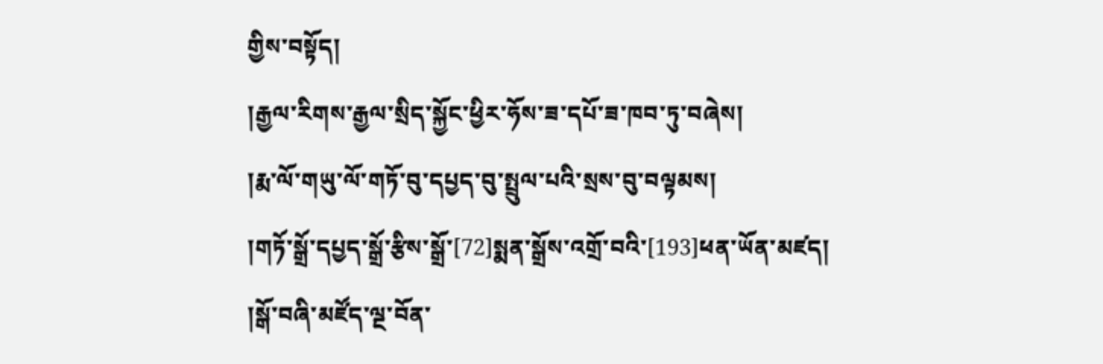གྱིས་བསྟོད།
།རྒྱལ་རིགས་རྒྱལ་སྲིད་སྐྱོང་ཕྱིར་ཧོས་ཟ་དཔོ་ཟ་ཁབ་ཏུ་བཞེས།
།རྨ་ལོ་གཡུ་ལོ་གཏོ་བུ་དཔྱད་བུ་སྤྲུལ་པའི་སྲས་བུ་བལྟམས།
།གཏོ་སྒྲོ་དཔྱད་སྒྲོ་རྩིས་སྒྲོ་[72]སྨན་སྒྲོས་འགྲོ་བའི་[193]ཕན་ཡོན་མཛད།
།སྒོ་བཞི་མཛོད་ལྔ་བོན་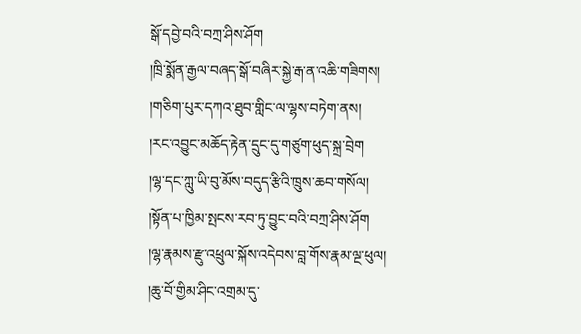སྒོ་དབྱེ་བའི་བཀྲ་ཤིས་ཤོག
།ཁྲི་སྨོན་རྒྱལ་བཞད་སྒོ་བཞིར་སྐྱེ་རྒ་ན་འཆི་གཟིགས།
།གཅིག་པུར་དཀའ་ཐུབ་གླིང་ལ་ལྷས་བཏེག་ནས།
།རང་འབྱུང་མཆོད་རྟེན་དྲུང་དུ་གཙུག་ཕུད་སྐྲ་བྲེག
།ལྷ་དང་ཀླུ་ཡི་བུ་མོས་བདུད་རྩིའི་ཁྲུས་ཆབ་གསོལ།
།སྟོན་པ་ཁྱིམ་སྤངས་རབ་ཏུ་བྱུང་བའི་བཀྲ་ཤིས་ཤོག
།ལྷ་རྣམས་རྫུ་འཕྲུལ་སྐོས་འདེབས་བླ་གོས་རྣམ་ལྔ་ཕུལ།
།ཆུ་བོ་གྱིམ་ཤིང་འགྲམ་དུ་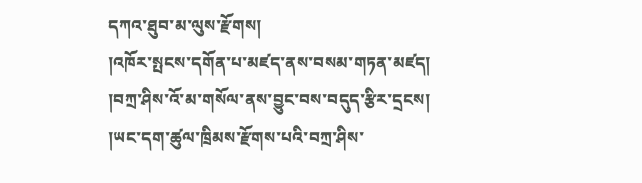དཀའ་ཐུབ་མ་ལུས་རྫོགས།
།འཁོར་སྤངས་དགོན་པ་མཛད་ནས་བསམ་གཏན་མཛད།
།བཀྲ་ཤིས་འོ་མ་གསོལ་ནས་བྱུང་བས་བདུད་རྩིར་དྲངས།
།ཡང་དག་ཚུལ་ཁྲིམས་རྫོགས་པའི་བཀྲ་ཤིས་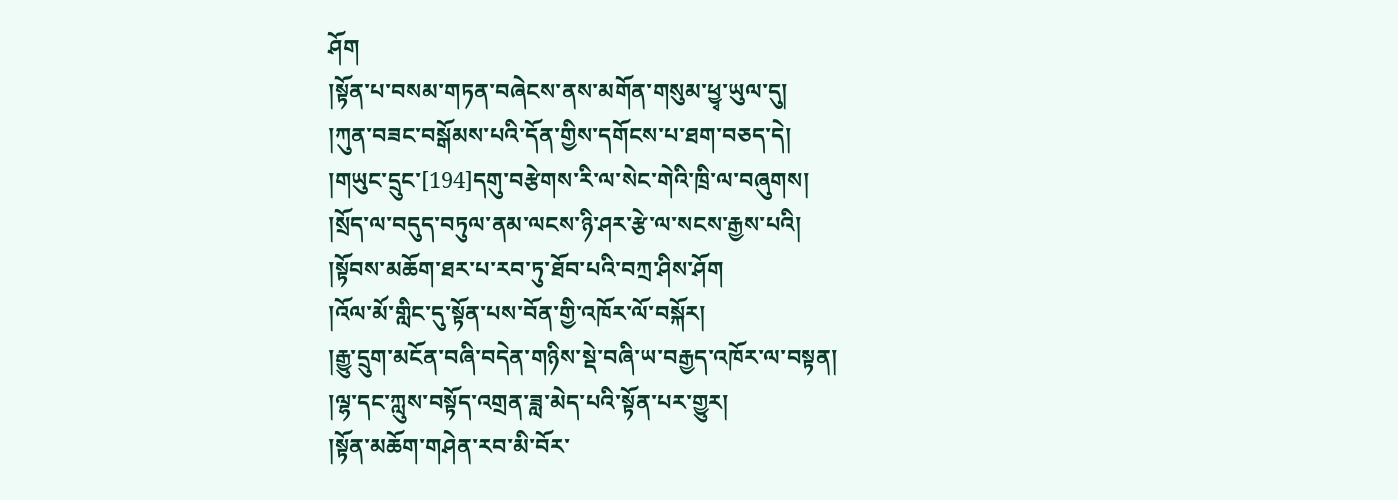ཤོག
།སྟོན་པ་བསམ་གཏན་བཞེངས་ནས་མགོན་གསུམ་ཕྱྭ་ཡུལ་དུ།
།ཀུན་བཟང་བསྒོམས་པའི་དོན་གྱིས་དགོངས་པ་ཐག་བཅད་དེ།
།གཡུང་དྲུང་[194]དགུ་བརྩེགས་རི་ལ་སེང་གེའི་ཁྲི་ལ་བཞུགས།
།སྲོད་ལ་བདུད་བཏུལ་ནམ་ལངས་ཉི་ཤར་རྩེ་ལ་སངས་རྒྱས་པའི།
།སྟོབས་མཆོག་ཐར་པ་རབ་ཏུ་ཐོབ་པའི་བཀྲ་ཤིས་ཤོག
།འོལ་མོ་གླིང་དུ་སྟོན་པས་བོན་གྱི་འཁོར་ལོ་བསྐོར།
།རྒྱུ་དྲུག་མངོན་བཞི་བདེན་གཉིས་སྡེ་བཞི་ཡ་བརྒྱད་འཁོར་ལ་བསྟན།
།ལྷ་དང་ཀླུས་བསྟོད་འགྲན་ཟླ་མེད་པའི་སྟོན་པར་གྱུར།
།སྟོན་མཆོག་གཤེན་རབ་མི་བོར་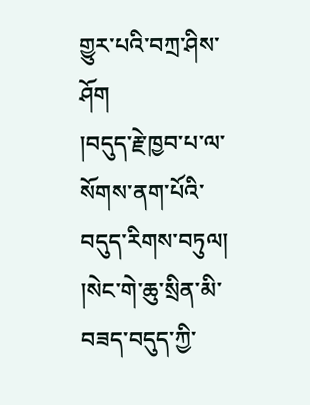གྱུར་པའི་བཀྲ་ཤིས་ཤོག
།བདུད་རྗེ་ཁྱབ་པ་ལ་སོགས་ནག་པོའི་བདུད་རིགས་བཏུལ།
།སེང་གེ་ཆུ་སྲིན་མི་བཟད་བདུད་ཀྱི་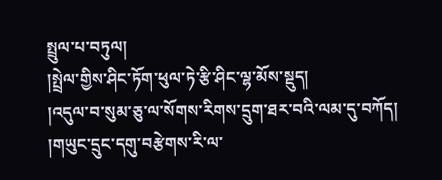སྤྲུལ་པ་བཏུལ།
།སྤྲེལ་གྱིས་ཤིང་ཏོག་ཕུལ་ཏེ་རྩི་ཤིང་ལྷ་མོས་སྡུད།
།འདུལ་བ་སུམ་ཅུ་ལ་སོགས་རིགས་དྲུག་ཐར་བའི་ལམ་དུ་བཀོད།
།གཡུང་དྲུང་དགུ་བརྩེགས་རི་ལ་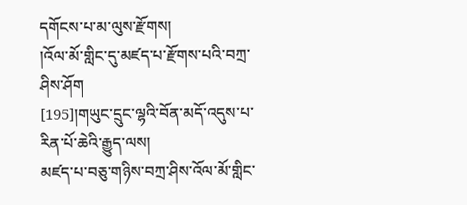དགོངས་པ་མ་ལུས་རྫོགས།
།འོལ་མོ་གླིང་དུ་མཛད་པ་རྫོགས་པའི་བཀྲ་ཤིས་ཤོག
[195]།གཡུང་དྲུང་ལྷའི་བོན་མདོ་འདུས་པ་རིན་པོ་ཆེའི་རྒྱུད་ལས།
མཛད་པ་བཅུ་གཉིས་བཀྲ་ཤིས་འོལ་མོ་གླིང་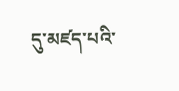དུ་མཛད་པའི་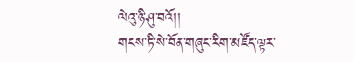ལེའུ་ཉི་ཤུ་བའོ།།
གངས་ཏི་སེ་བོན་གཞུང་རིག་མཛོད་ལྟར་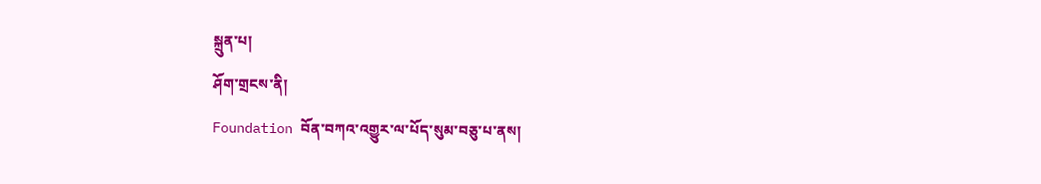སྐྲུན་པ།
ཤོག་གྲངས་ནི།
Foundation བོན་བཀའ་འགྱུར་ལ་པོད་སུམ་བཅུ་པ་ནས།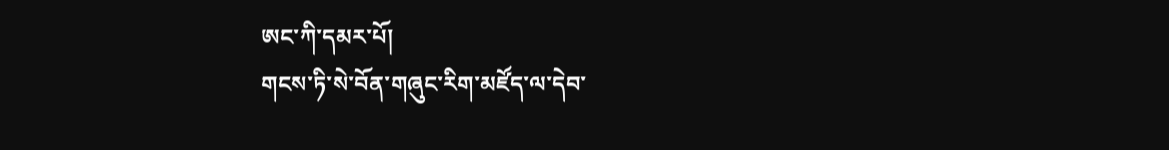ཨང་ཀི་དམར་པོ།
གངས་ཏི་སེ་བོན་གཞུང་རིག་མཛོད་ལ་དེབ་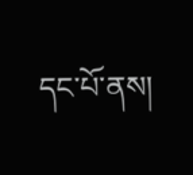དང་པོ་ནས།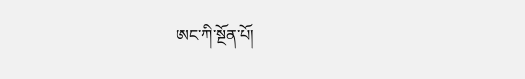ཨང་ཀི་སྔོན་པོ།